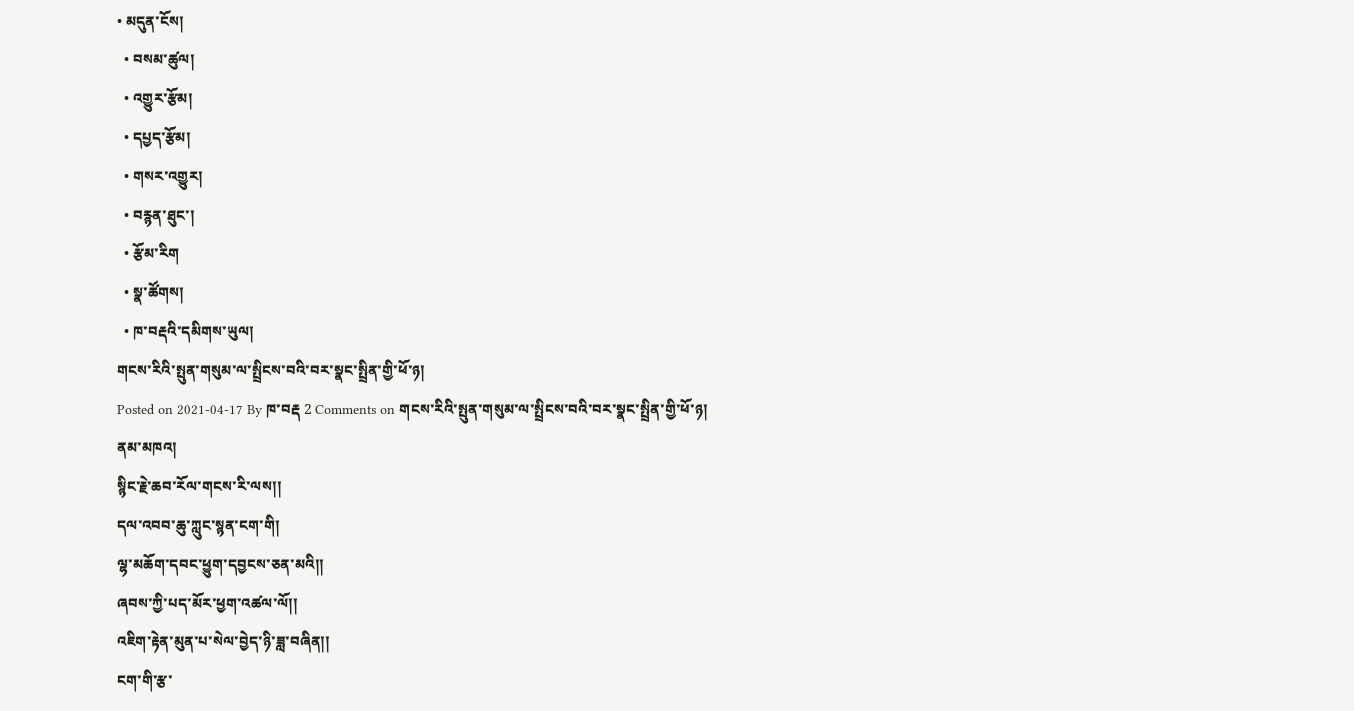• མདུན་ངོས།
  • བསམ་ཚུལ།
  • འགྱུར་རྩོམ།
  • དཔྱད་རྩོམ།
  • གསར་འགྱུར།
  • བརྙན་ཐུང་།
  • རྩོམ་རིག
  • སྣ་ཚོགས།
  • ཁ་བརྡའི་དམིགས་ཡུལ།
གངས་རིའི་སྤུན་གསུམ་ལ་སྤྲིངས་བའི་བར་སྣང་སྤྲིན་གྱི་ཕོ་ཉ།
Posted on 2021-04-17 By ཁ་བརྡ 2 Comments on གངས་རིའི་སྤུན་གསུམ་ལ་སྤྲིངས་བའི་བར་སྣང་སྤྲིན་གྱི་ཕོ་ཉ།
ནམ་མཁའ།
སྙིང་རྗེ་ཆབ་རོལ་གངས་རི་ལས།།
དལ་འབབ་ཆུ་ཀླུང་སྙན་ངག་གི།
ལྷ་མཆོག་དབང་ཕྱུག་དབྱངས་ཅན་མའི།།
ཞབས་ཀྱི་པད་མོར་ཕྱག་འཚལ་ལོ།།
འཇིག་རྟེན་མུན་པ་སེལ་བྱེད་ཉི་ཟླ་བཞིན།།
ངག་གི་རྩ་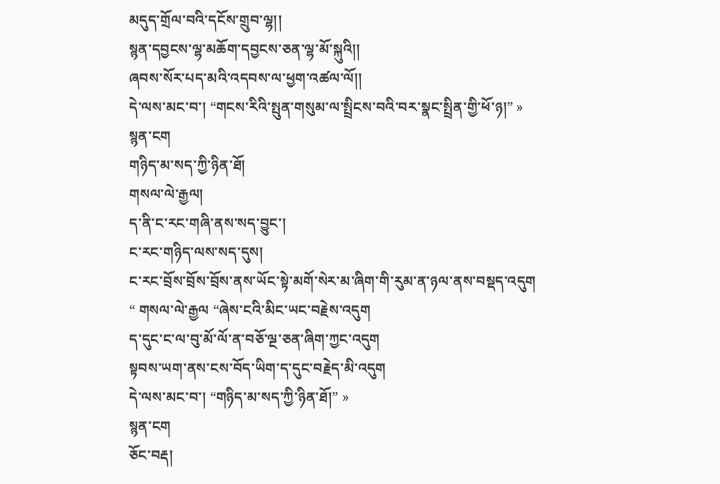མདུད་གྲོལ་བའི་དངོས་གྲུབ་ལྷ།།
སྙན་དབྱངས་ལྷ་མཆོག་དབྱངས་ཅན་ལྷ་མོ་སྐུའི།།
ཞབས་སོར་པད་མའི་འདབས་ལ་ཕྱག་འཚལ་ལོ།།
དེ་ལས་མང་བ་། “གངས་རིའི་སྤུན་གསུམ་ལ་སྤྲིངས་བའི་བར་སྣང་སྤྲིན་གྱི་ཕོ་ཉ།” »
སྙན་ངག
གཉིད་མ་སད་ཀྱི་ཉིན་ཐོ།
གསལ་ལེ་རྒྱལ།
ད་ནི་ང་རང་གཞི་ནས་སད་བྱུང་།
ང་རང་གཉིད་ལས་སད་དུས།
ང་རང་བྲོས་བྲོས་བྲོས་ནས་ཡོང་སྟེ་མགོ་སེར་མ་ཞིག་གི་རུམ་ན་ཉལ་ནས་བསྡད་འདུག
“ གསལ་ལེ་རྒྱལ “ཞེས་ངའི་མིང་ཡང་བརྗེས་འདུག
ད་དུང་ང་ལ་བུ་མོ་ལོ་ན་བཅོ་ལྔ་ཅན་ཞིག་ཀྱང་འདུག
སྟབས་ཡག་ནས་ངས་བོད་ཡིག་ད་དུང་བརྗེད་མི་འདུག
དེ་ལས་མང་བ་། “གཉིད་མ་སད་ཀྱི་ཉིན་ཐོ།” »
སྙན་ངག
ཅོང་བརྡ།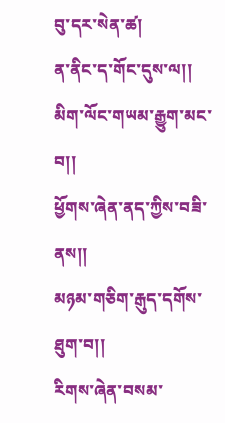བུ་དར་སེན་ཚ།
ན་ནིང་ད་གོང་དུས་ལ།།
མིག་ལོང་གཡམ་རྒྱུག་མང་བ།།
ཕྱོགས་ཞེན་ནད་ཀྱིས་བཟི་ནས།།
མཉམ་གཅིག་རྒུད་དགོས་ཐུག་བ།།
རིགས་ཞེན་བསམ་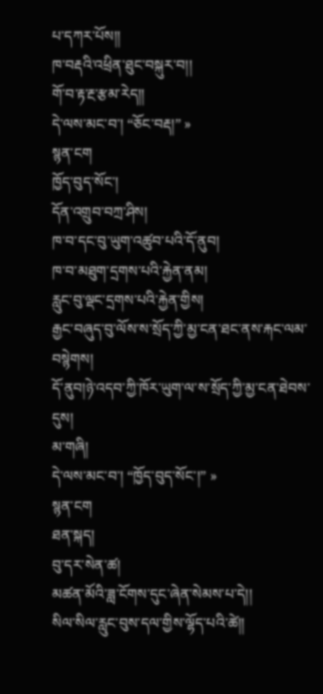པ་དཀར་པོས།།
ཁ་བརྡའི་འཕྲིན་ཐུང་བསྐུར་བ།།
གོ་བ་རྟ་རྔ་རྩམ་རེད།།
དེ་ལས་མང་བ་། “ཅོང་བརྡ།” »
སྙན་ངག
ཁྱོད་བུད་སོང་།
དོན་འགྲུབ་བཀྲ་ཤིས།
ཁ་བ་དང་བུ་ཡུག་འཚུབ་པའི་དོ་ནུབ།
ཁ་བ་མཐུག་དྲགས་པའི་རྐྱེན་ནམ།
རླུང་བུ་ལྡང་དྲགས་པའི་རྐྱེན་གྱིས།
རྒྱང་བཞུད་བུ་ལོས་ས་སྲོད་ཀྱི་མྱ་ངན་ཐང་ནས་རྐང་ལམ་བསྙེགས།
དོ་ནུབ།ཉེ་འདབ་ཀྱི་ཁོར་ཡུག་ལ་ས་སྲོད་ཀྱི་མྱ་ངན་ཐེབས་དུས།
མ་གཞི།
དེ་ལས་མང་བ་། “ཁྱོད་བུད་སོང་།” »
སྙན་ངག
ཐན་སྐད།
བུ་དར་སེན་ཚ།
མཚན་མོའི་ཟླ་ངོགས་དུང་ཞེན་སེམས་པ་དེ།།
སིལ་སིལ་རླུང་བུས་དལ་གྱིས་ལྷོད་པའི་ཚེ།།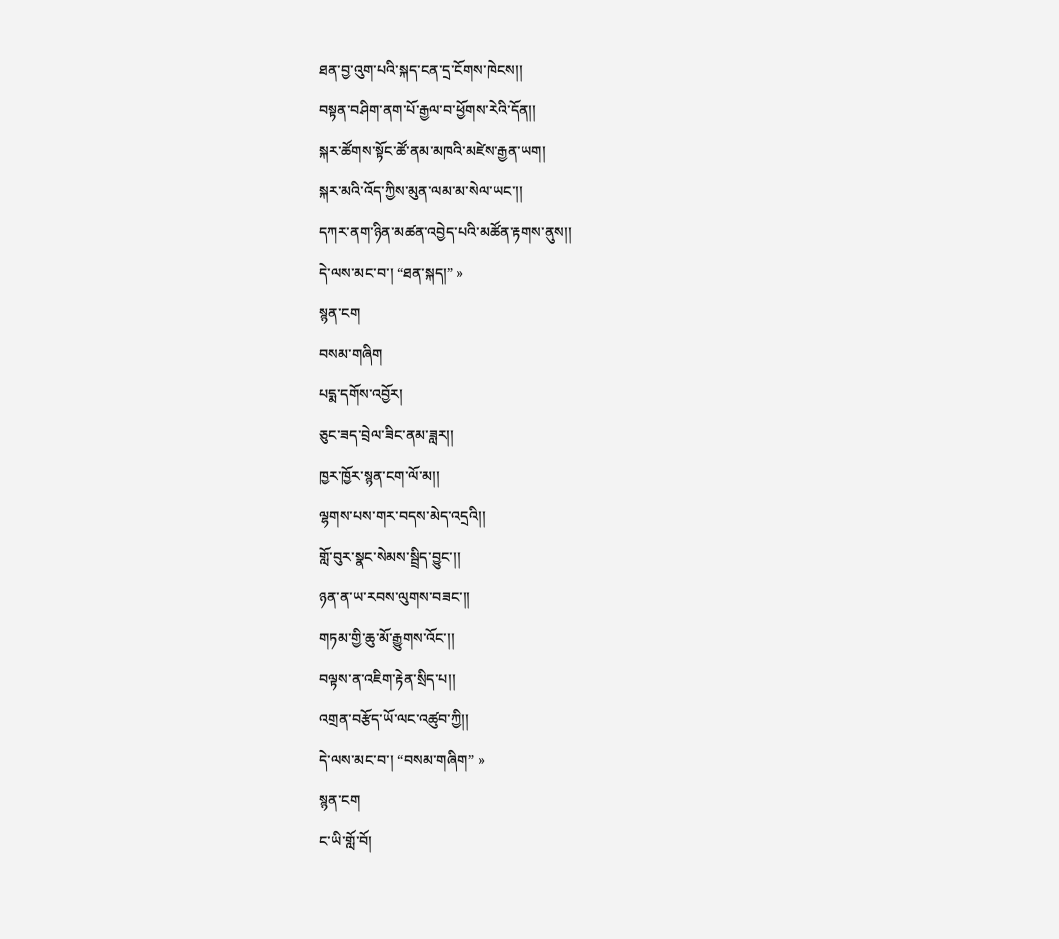ཐན་བྱ་འུག་པའི་སྐད་ངན་དྲ་ངོགས་ཁེངས།།
བསྟན་བཤིག་ནག་པོ་རྒྱལ་བ་ཕྱོགས་རེའི་དོན།།
སྐར་ཚོགས་སྟོང་ཚོ་ནམ་མཁའི་མཛེས་རྒྱན་ཡག།
སྐར་མའི་འོད་ཀྱིས་མུན་ལམ་མ་སེལ་ཡང་།།
དཀར་ནག་ཉིན་མཚན་འབྱེད་པའི་མཚོན་རྟགས་ནུས།།
དེ་ལས་མང་བ་། “ཐན་སྐད།” »
སྙན་ངག
བསམ་གཞིག
པདྨ་དགོས་འབྱོར།
ཅུང་ཟད་བྲེལ་ཟིང་ནམ་ཟླར།།
ཁྱར་ཁྱོར་སྙན་ངག་ལོ་མ།།
ལྷགས་པས་གར་བདས་མེད་འདྲའི།།
གློ་བུར་སྣང་སེམས་སྦྲིད་བྱུང་།།
ཉན་ན་ཡ་རབས་ལུགས་བཟང་།།
གཏམ་གྱི་ཆུ་མོ་རྒྱུགས་འོང་།།
བལྟས་ན་འཇིག་རྟེན་སྲིད་པ།།
འགྲན་བརྩོད་ཡོ་ལང་འཚུབ་ཀྱི།།
དེ་ལས་མང་བ་། “བསམ་གཞིག” »
སྙན་ངག
ང་ཡི་གློ་བོ།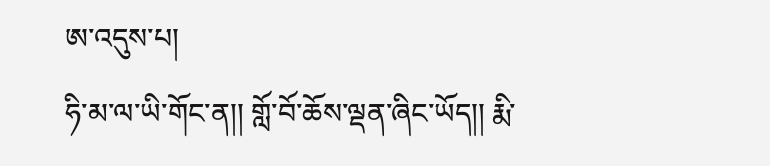ཨ་འདུས་པ།
ཧི་མ་ལ་ཡི་གོང་ན།། གློ་བོ་ཆོས་ལྡན་ཞིང་ཡོད།། རྨི་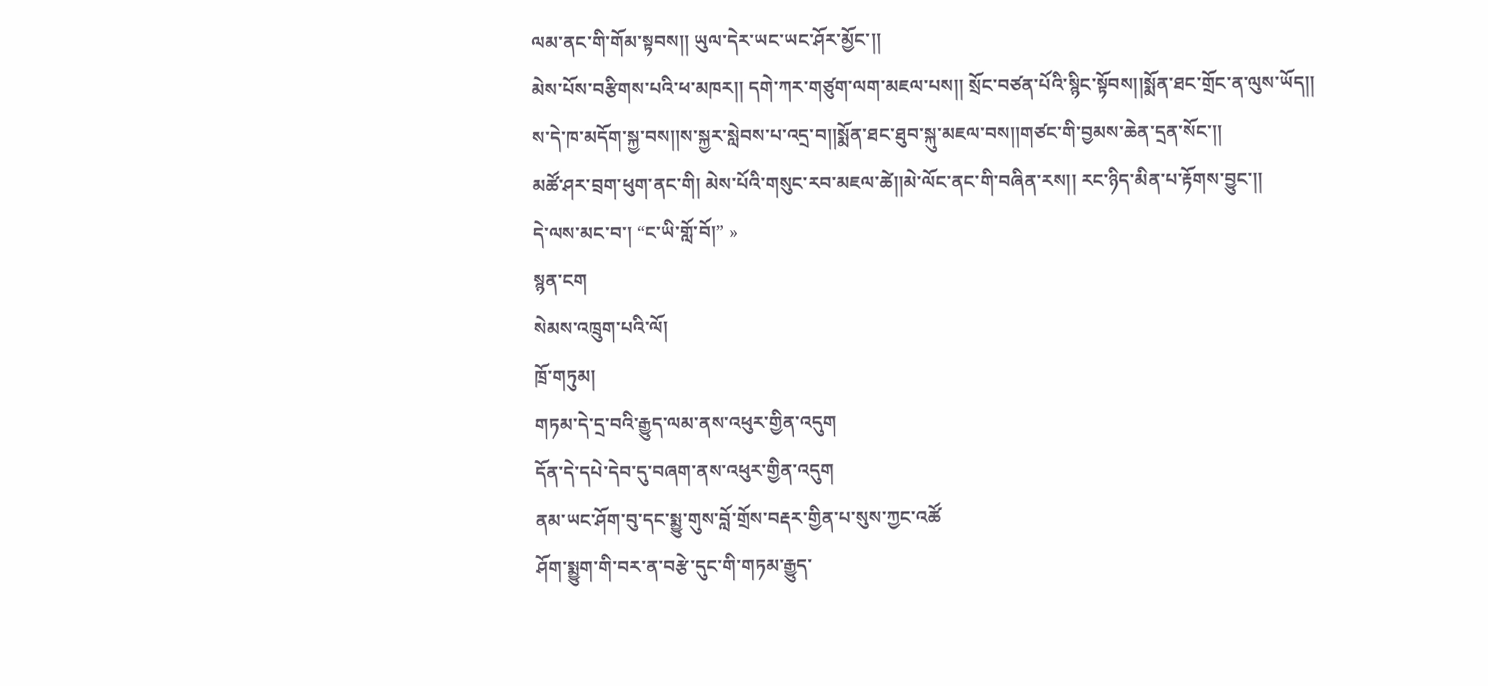ལམ་ནང་གི་གོམ་སྟབས།། ཡུལ་དེར་ཡང་ཡང་ཤོར་མྱོང་།།
མེས་པོས་བརྩིགས་པའི་ཕ་མཁར།། དགེ་ཀར་གཙུག་ལག་མཇལ་པས།། སྲོང་བཙན་པོའི་སྙིང་སྟོབས།།སྨོན་ཐང་གྲོང་ན་ལུས་ཡོད།།
ས་དེ་ཁ་མདོག་སྐྱ་བས།།ས་སྐྱར་སླེབས་པ་འདྲ་བ།།སྨོན་ཐང་ཐུབ་སྐུ་མཇལ་བས།།གཙང་གི་བྱམས་ཆེན་དྲན་སོང་།།
མཚོ་ཤར་བྲག་ཕུག་ནང་གི། མེས་པོའི་གསུང་རབ་མཇལ་ཚེ།།མེ་ལོང་ནང་གི་བཞིན་རས།། རང་ཉིད་མིན་པ་རྟོགས་བྱུང་།།
དེ་ལས་མང་བ་། “ང་ཡི་གློ་བོ།” »
སྙན་ངག
སེམས་འཁྲུག་པའི་ལོ།
ཁྲོ་གཏུམ།
གཏམ་དེ་དྲ་བའི་རྒྱུད་ལམ་ནས་འཕུར་གྱིན་འདུག
དོན་དེ་དཔེ་དེབ་དུ་བཞག་ནས་འཕུར་གྱིན་འདུག
ནམ་ཡང་ཤོག་བུ་དང་སྨྱུ་གུས་བློ་གྲོས་བརྡར་གྱིན་པ་སུས་ཀྱང་འཚོ
ཤོག་སྨྱུག་གི་བར་ན་བརྩེ་དུང་གི་གཏམ་རྒྱུད་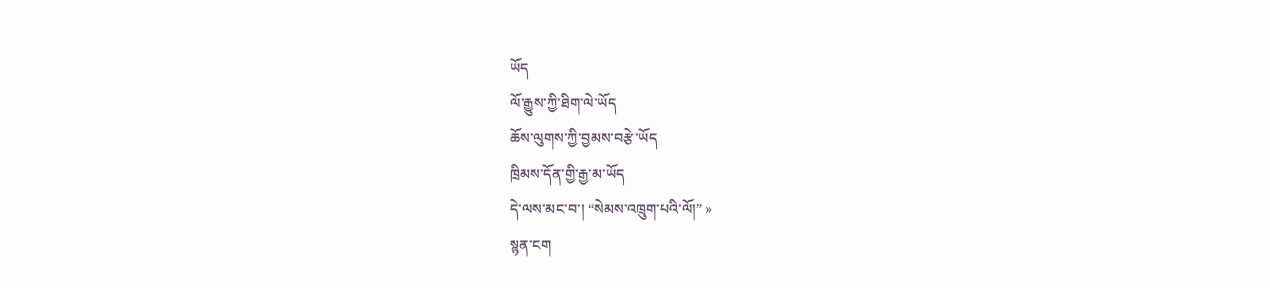ཡོད
ལོ་རྒྱུས་ཀྱི་ཐིག་ལེ་ཡོད
ཆོས་ལུགས་ཀྱི་བྱམས་བརྩེ་ཡོད
ཁྲིམས་དོན་གྱི་རྒྱ་མ་ཡོད
དེ་ལས་མང་བ་། “སེམས་འཁྲུག་པའི་ལོ།” »
སྙན་ངག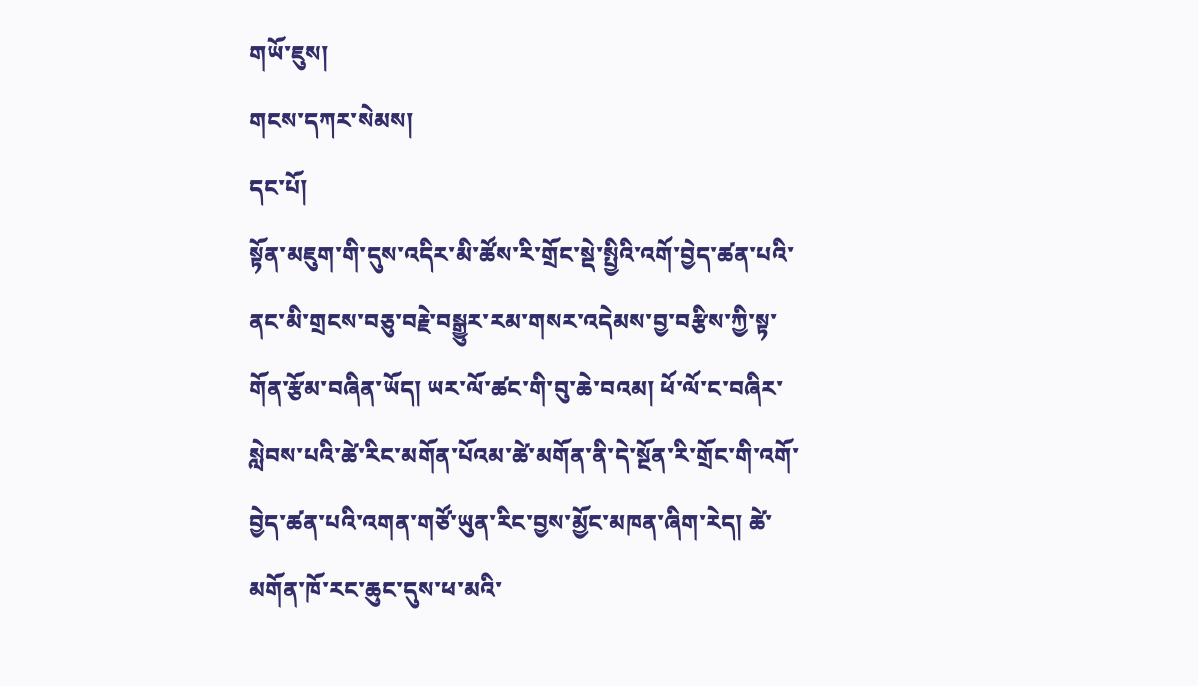གཡོ་ཇུས།
གངས་དཀར་སེམས།
དང་པོ།
སྟོན་མཇུག་གི་དུས་འདིར་མི་ཚོས་རི་གྲོང་སྡེ་སྤྱིའི་འགོ་བྱེད་ཚན་པའི་ནང་མི་གྲངས་བཅུ་བརྗེ་བསྒྱུར་རམ་གསར་འདེམས་བྱ་བརྩིས་ཀྱི་སྟ་གོན་རྩོམ་བཞིན་ཡོད། ཡར་ལོ་ཚང་གི་བུ་ཆེ་བའམ། ཕོ་ལོ་ང་བཞིར་སླེབས་པའི་ཚེ་རིང་མགོན་པོའམ་ཚེ་མགོན་ནི་དེ་སྔོན་རི་གྲོང་གི་འགོ་བྱེད་ཚན་པའི་འགན་གཙོ་ཡུན་རིང་བྱས་མྱོང་མཁན་ཞིག་རེད། ཚེ་མགོན་ཁོ་རང་ཆུང་དུས་ཕ་མའི་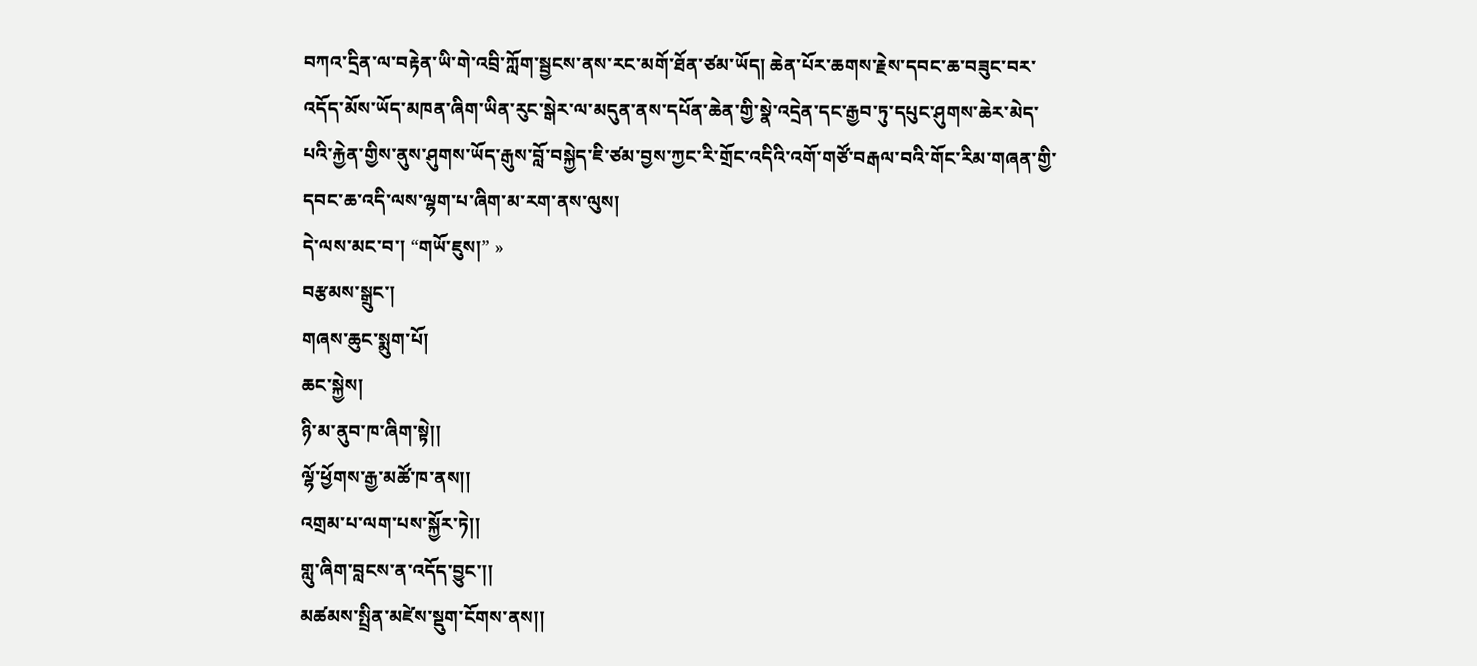བཀའ་དྲིན་ལ་བརྟེན་ཡི་གེ་འབྲི་ཀློག་སྦྱངས་ནས་རང་མགོ་ཐོན་ཙམ་ཡོད། ཆེན་པོར་ཆགས་རྗེས་དབང་ཆ་བཟུང་བར་འདོད་མོས་ཡོད་མཁན་ཞིག་ཡིན་རུང་སྒེར་ལ་མདུན་ནས་དཔོན་ཆེན་གྱི་སྣེ་འདྲེན་དང་རྒྱབ་ཏུ་དཔུང་ཤུགས་ཆེར་མེད་པའི་རྐྱེན་གྱིས་ནུས་ཤུགས་ཡོད་རྒུས་བློ་བསྐྱེད་ཇི་ཙམ་བྱས་ཀྱང་རི་གྲོང་འདིའི་འགོ་གཙོ་བརྒལ་བའི་གོང་རིམ་གཞན་གྱི་དབང་ཆ་འདི་ལས་ལྷག་པ་ཞིག་མ་རག་ནས་ལུས།
དེ་ལས་མང་བ་། “གཡོ་ཇུས།” »
བརྩམས་སྒྲུང་།
གཞས་ཆུང་སྨུག་པོ།
ཆང་སྐྱེས།
ཉི་མ་ནུབ་ཁ་ཞིག་སྟེ།།
ལྷོ་ཕྱོགས་རྒྱ་མཚོ་ཁ་ནས།།
འགྲམ་པ་ལག་པས་སྐྱོར་ཏེ།།
གླུ་ཞིག་བླངས་ན་འདོད་བྱུང་།།
མཚམས་སྤྲིན་མཛེས་སྡུག་ངོགས་ནས།།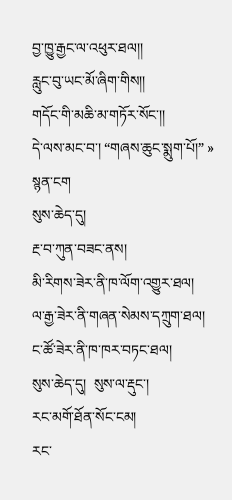བྱ་ཁྱུ་རྒྱང་ལ་འཕུར་ཐལ།།
རླུང་བུ་ཡང་མོ་ཞིག་གིས།།
གདོང་གི་མཆི་མ་གཏོར་སོང་།།
དེ་ལས་མང་བ་། “གཞས་ཆུང་སྨུག་པོ།” »
སྙན་ངག
སུས་ཆེད་དུ།
རྔ་བ་ཀུན་བཟང་ནས།
མི་རིགས་ཟེར་ནི་ཁ་ལོག་འགྱུར་ཐལ།
ལ་རྒྱ་ཟེར་ནི་གཞན་སེམས་དཀྲུག་ཐལ།
ང་ཚོ་ཟེར་ནི་ཁ་ཁར་བཏང་ཐལ།
སུས་ཆེད་དུ།  སུས་ལ་རྡུང་།
རང་མགོ་ཐོན་སོང་ངམ།
རང་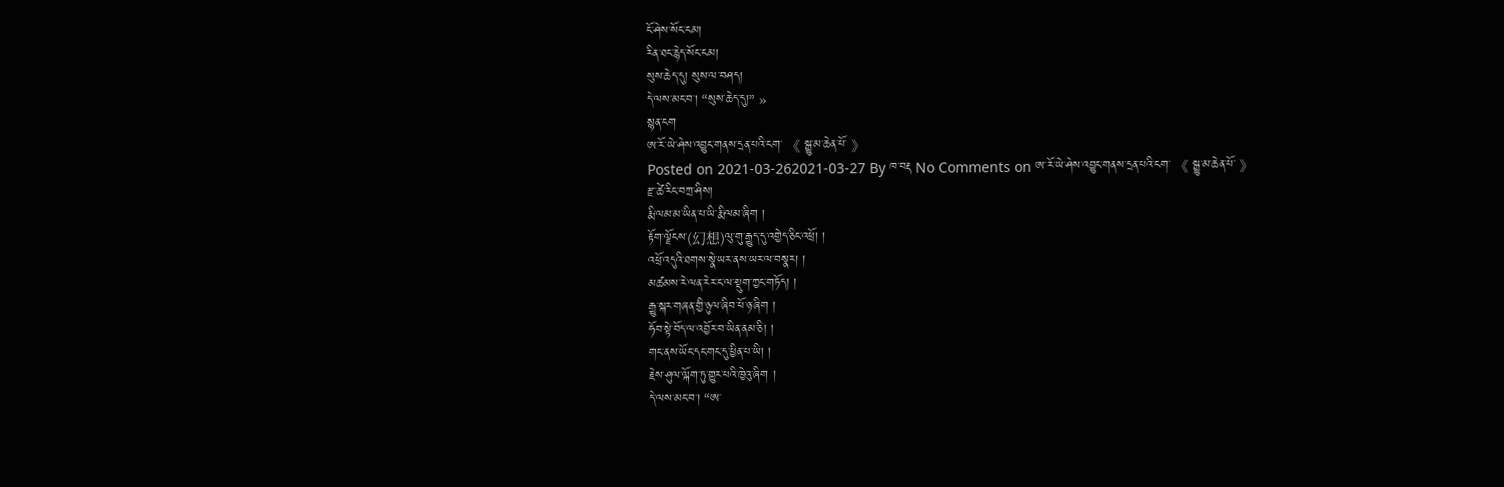ངོ་ཤེས་སོང་ངམ།
རིན་ཐང་རྙེད་སོང་ངམ།
སུས་ཆེད་དུ། སུས་ལ་བཤད།
དེ་ལས་མང་བ་། “སུས་ཆེད་དུ།” »
སྙན་ངག
ཨ་རོ་ཡེ་ཤེས་འབྱུང་གནས་དྲན་པའི་ངག་ 《 སྒྱུ་མ་ཆེན་པོ་ 》
Posted on 2021-03-262021-03-27 By ཁ་བརྡ No Comments on ཨ་རོ་ཡེ་ཤེས་འབྱུང་གནས་དྲན་པའི་ངག་ 《 སྒྱུ་མ་ཆེན་པོ་ 》
རྫ་ཚེ་རིང་བཀྲ་ཤིས།
རྨི་ལམ་མ་ཡིན་པ་ཡི་རྨི་ལམ་ཞིག །
རྟོག་ལྗོངས་(幻想)ལུ་གུ་རྒྱུད་དུ་འགྱེད་ཅིང་འཕྲོ། །
འཕྲོ་འདུའི་ཐགས་སྣེ་ཡར་ནས་ཡར་ལ་བསྣར། །
མཚམས་རེ་ལན་རེར་ང་ལ་སྡུག་ཀྱང་གཏོད། །
རྒྱུ་སྐར་གཞན་གྱི་ཉུལ་ཞིབ་ཕོ་ཉ་ཞིག །
ཧོབ་སྟེ་བོད་ལ་འབྱོར་བ་ཡིན་ནམ་ཅི། །
གང་ནས་ཡོང་དང་གང་དུ་ཕྱིན་པ་ཡི། །
རྗེས་ཤུལ་ལྐོག་ཏུ་གྱུར་པའི་ཁྱེའུ་ཞིག །
དེ་ལས་མང་བ་། “ཨ་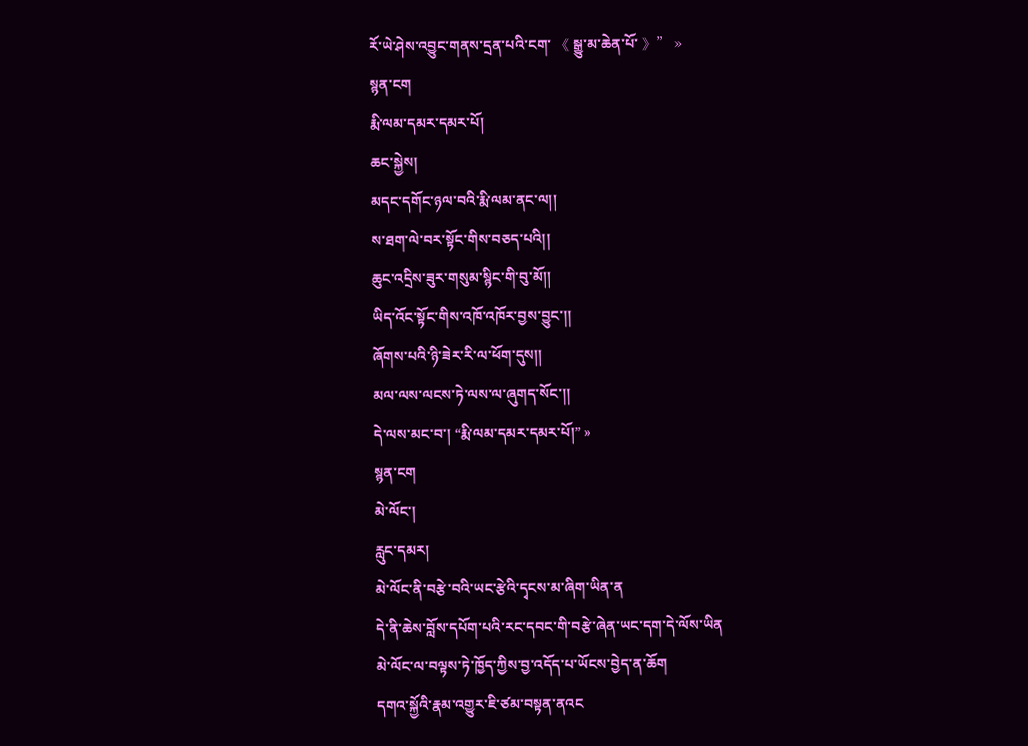རོ་ཡེ་ཤེས་འབྱུང་གནས་དྲན་པའི་ངག་ 《 སྒྱུ་མ་ཆེན་པོ་ 》” »
སྙན་ངག
རྨི་ལམ་དམར་དམར་པོ།
ཆང་སྐྱེས།
མདང་དགོང་ཉལ་བའི་རྨི་ལམ་ནང་ལ།།
ས་ཐག་ལེ་བར་སྟོང་གིས་བཅད་པའི།།
ཆུང་འདྲིས་ཟུར་གསུམ་སྙིང་གི་བུ་མོ།།
ཡིད་འོང་སྟོང་གིས་འཁོ་འཁོར་བྱས་བྱུང་།།
ཞོགས་པའི་ཉི་ཟེར་རི་ལ་ཕོག་དུས།།
མལ་ལས་ལངས་ཏེ་ལས་ལ་ཞུགད་སོང་།།
དེ་ལས་མང་བ་། “རྨི་ལམ་དམར་དམར་པོ།” »
སྙན་ངག
མེ་ལོང་།
རླུང་དམར།
མེ་ལོང་ནི་བརྩེ་བའི་ཡང་རྩེའི་དྭངས་མ་ཞིག་ཡིན་ན
དེ་ནི་ཆེས་བློས་དཔོག་པའི་རང་དབང་གི་བརྩེ་ཞེན་ཡང་དག་དེ་ལོས་ཡིན
མེ་ལོང་ལ་བལྟས་ཏེ་ཁྱོད་ཀྱིས་བྱ་འདོད་པ་ཡོངས་བྱེད་ན་ཆོག
དགའ་སྐྱོའི་རྣམ་འགྱུར་ཇི་ཙམ་བསྟན་ནའང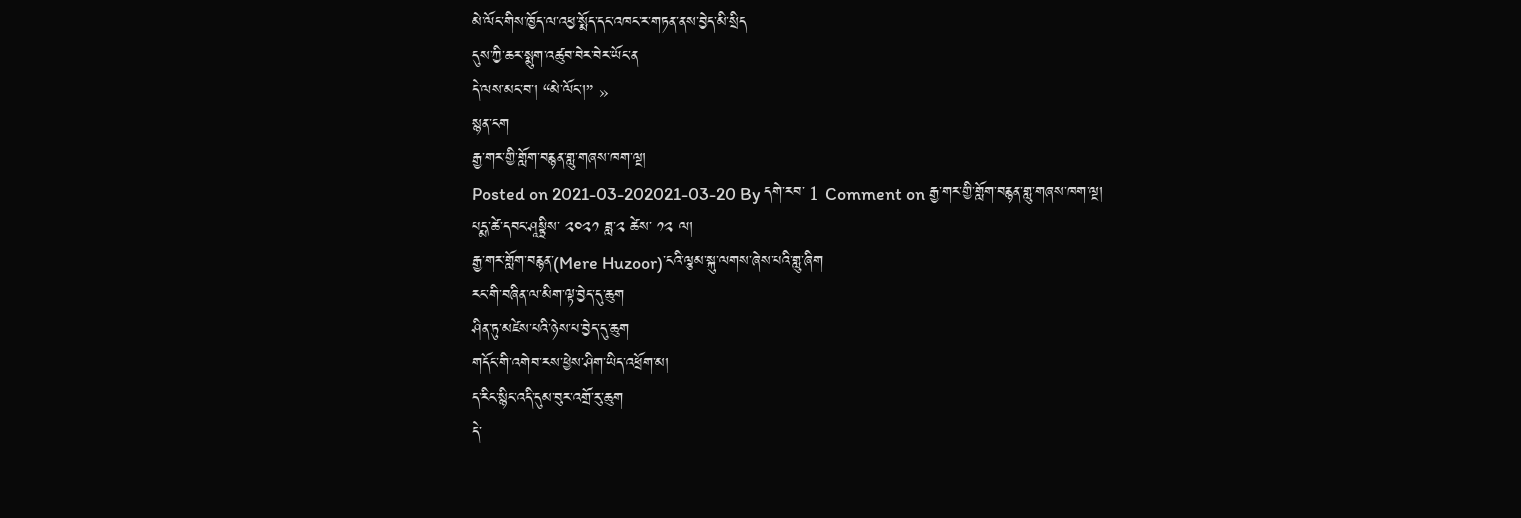མེ་ལོང་གིས་ཁྱོད་ལ་འཕྱ་སྨོད་དང་འཁང་ར་གཏན་ནས་བྱེད་མི་སྲིད
དུས་ཀྱི་ཆར་སྨུག་འཚུབ་བེར་བེར་ཡོང་ན
དེ་ལས་མང་བ་། “མེ་ལོང་།” »
སྙན་ངག
རྒྱ་གར་གྱི་གློག་བརྙན་གླུ་གཞས་ཁག་ལྔ།
Posted on 2021-03-202021-03-20 By དགེ་རབ་ 1 Comment on རྒྱ་གར་གྱི་གློག་བརྙན་གླུ་གཞས་ཁག་ལྔ།
པདྨ་ཚེ་དབང་ཤཱསྟྲིས་ ༢༠༢༡ ཟླ་༢ ཚེས་ ༡༢ ལ།
རྒྱ་གར་གློག་བརྙན་(Mere Huzoor)་ངའི་ལྕམ་སྐུ་ལགས་ཞེས་པའི་གླུ་ཞིག
རང་གི་བཞིན་ལ་མིག་ལྟ་བྱེད་དུ་ཆུག
ཤིན་ཏུ་མཛེས་པའི་ཉེས་པ་བྱེད་དུ་ཆུག
གདོང་གི་འགེབ་རས་ཕྱེས་ཤིག་ཡིད་འཕྲོག་མ།
ད་རིང་སྙིང་འདི་དུམ་བུར་འགྲོ་རུ་ཆུག
དེ་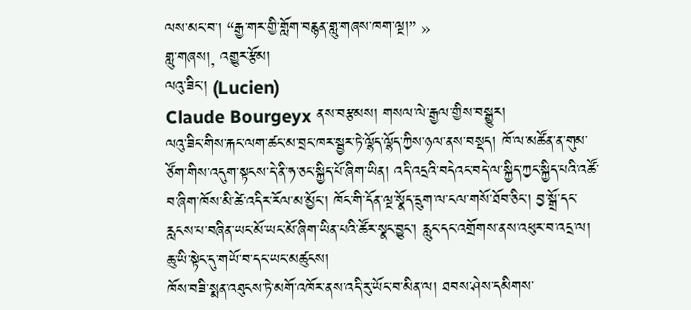ལས་མང་བ་། “རྒྱ་གར་གྱི་གློག་བརྙན་གླུ་གཞས་ཁག་ལྔ།” »
གླུ་གཞས།, འགྱུར་རྩོམ།
ལའུ་ཟིང་། (Lucien)
Claude Bourgeyx ནས་བརྩམས། གསལ་ལེ་རྒྱལ་གྱིས་བསྒྱུར།
ལའུ་ཟིང་གིས་རྐང་ལག་ཚང་མ་བྲང་ཁར་སྦྱར་ཏེ་ལྷོད་ལྷོད་ཀྱིས་ཉལ་ནས་བསྡད། ཁོ་ལ་མཚོན་ན་གུམ་ཙོག་གིས་འདུག་སྟངས་དེ་ནི་ཧ་ཅང་སྐྱིད་པོ་ཞིག་ཡིན། འདི་འདྲའི་བདེའང་བདེ་ལ་སྐྱིད་ཀྱང་སྐྱིད་པའི་འཚོ་བ་ཞིག་ཁོས་མི་ཚེ་འདིར་རོལ་མ་མྱོང་། ཁོང་གི་དོན་ལྔ་སྣོད་དྲུག་ལ་ངལ་གསོ་ཐོབ་ཅིང་། བྱ་སྒྲོ་དང་རླངས་པ་བཞིན་ཡང་མོ་ཡང་མོ་ཞིག་ཡིན་པའི་ཚོར་སྣང་བྱུང་། རླུང་དང་འགྲོགས་ནས་འཕུར་བ་འདྲ་ལ། ཆུ་ཡི་སྟེང་དུ་གཡོ་བ་དང་ཡང་མཚུངས།
ཁོས་བཟི་སྨན་འཐུངས་ཏེ་མགོ་འཁོར་ནས་འདི་རུ་ཡོང་བ་མིན་ལ། ཐབས་ཤེས་དམིགས་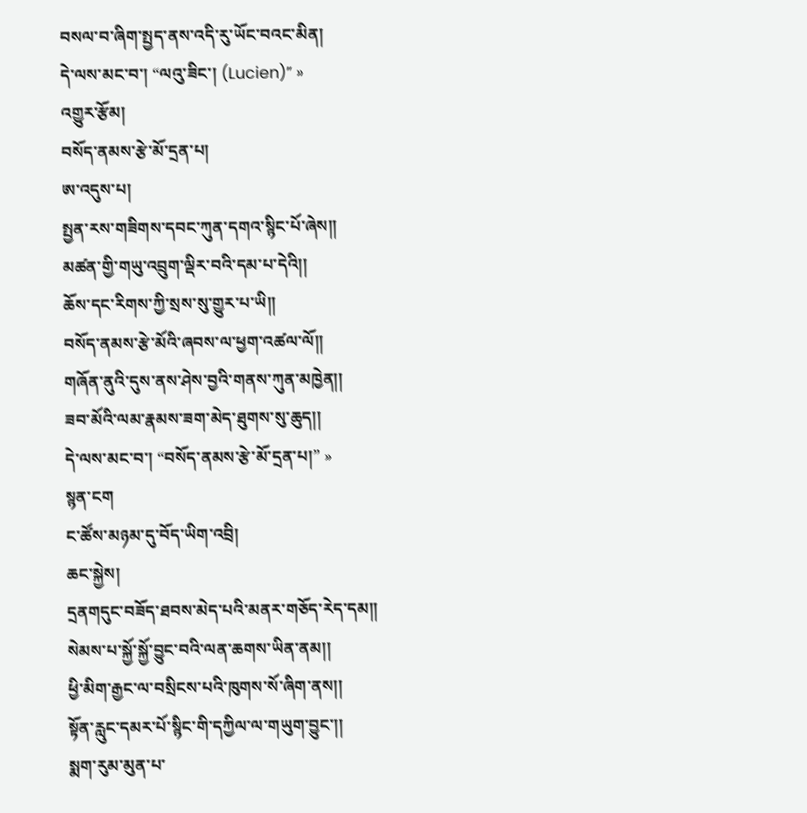བསལ་བ་ཞིག་སྤྱད་ནས་འདི་རུ་ཡོང་བའང་མིན།
དེ་ལས་མང་བ་། “ལའུ་ཟིང་། (Lucien)” »
འགྱུར་རྩོམ།
བསོད་ནམས་རྩེ་མོ་དྲན་པ།
ཨ་འདུས་པ།
སྤྱན་རས་གཟིགས་དབང་ཀུན་དགའ་སྙིང་པོ་ཞེས།།
མཚན་གྱི་གཡུ་འབྲུག་ལྡིར་བའི་དམ་པ་དེའི།།
ཆོས་དང་རིགས་ཀྱི་སྲས་སུ་གྱུར་པ་ཡི།།
བསོད་ནམས་རྩེ་མོའི་ཞབས་ལ་ཕྱག་འཚལ་ལོ།།
གཞོན་ནུའི་དུས་ནས་ཤེས་བྱའི་གནས་ཀུན་མཁྱེན།།
ཟབ་མོའི་ལམ་རྣམས་ཟག་མེད་ཐུགས་སུ་ཆུད།།
དེ་ལས་མང་བ་། “བསོད་ནམས་རྩེ་མོ་དྲན་པ།” »
སྙན་ངག
ང་ཚོས་མཉམ་དུ་བོད་ཡིག་འབྲི།
ཆང་སྐྱེས།
དྲནགདུང་བཟོད་ཐབས་མེད་པའི་མནར་གཅོད་རེད་དམ།།
སེམས་པ་སྐྱོ་སྐྱོ་བྱུང་བའི་ལན་ཆགས་ཡིན་ནམ།།
ཕྱི་མིག་རྒྱང་ལ་བསྲིངས་པའི་ཁུགས་སོ་ཞིག་ནས།།
སྟོན་རླུང་དམར་པོ་སྙིང་གི་དཀྱིལ་ལ་གཡུག་བྱུང་།།
སྨག་རུམ་མུན་པ་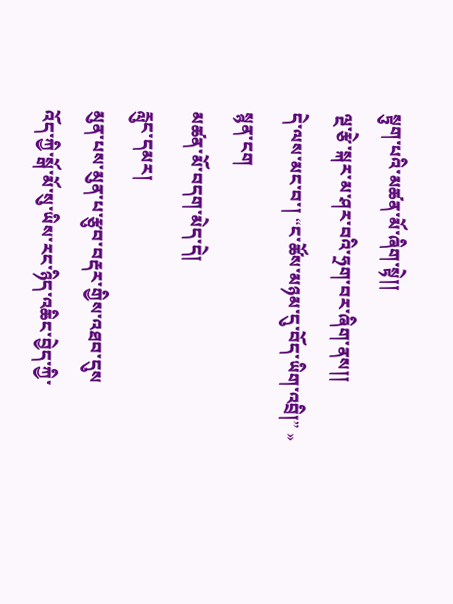སྟུག་པའི་མཚན་མོ་ཞིག་སྟེ།།
ལྔ་རྩེ་སྐར་མ་ཤར་བའི་ཧྲག་བར་ཞིག་ནས།།
དེ་ལས་མང་བ་། “ང་ཚོས་མཉམ་དུ་བོད་ཡིག་འབྲི།” »
སྙན་ངག
མཚན་མོ་བདག་མེད་དེ།
རླུང་དམར།
མུན་པས་མུན་པ་རྩུབ་བརྡར་གྱིས་འཐབ་དུས
འོད་ཀྱི་སྒོ་མོ་སུ་ཡིས་རང་ཉིད་འཆིང་བྱེད་ཀྱི་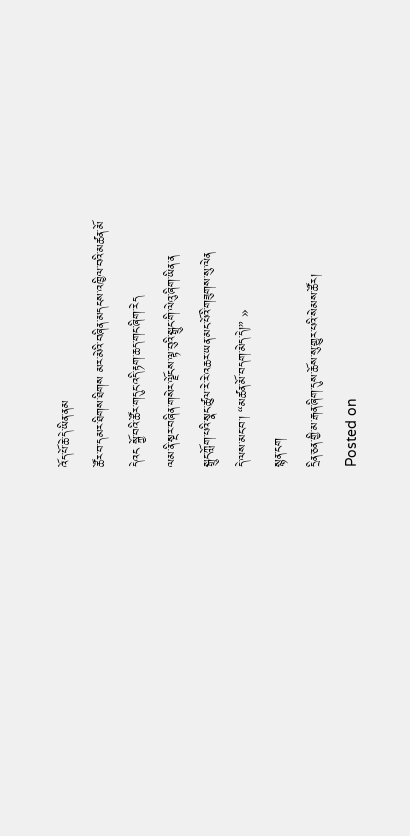འོད་པོ་ཆེ་དེ་ཡིན་ནམ
ཚོར་བ་དམར་ཐིགས་ཐིགས མར་མེའི་བཞིན་མདངས་འཁྱིལ་བའི་མཚན་མོ
དེའང སྐྱོ་བའི་ཚོར་གདུང་འདི་རྟག་ཆད་གང་ཞིག་རེད
ལམ་ནི་སྔར་བཞིན་གསེར་ལྗོངས་ལྟ་བུའི་སྒྲུང་གི་ལེའུ་ཞིག་ཡིན་ན
སྒྲུང་ཀློག་པའི་སྣང་ཚུལ་རེ་རེ་འཆར་ཡན་མང་པོའི་གཟུགས་སུ་ལེན
དེ་ལས་མང་བ་། “མཚན་མོ་བདག་མེད་དེ།” »
སྙན་ངག
དྲིན་ཅན་གྱི་མ་རྒན་ཞིག་དུས་ཆོས་སུ་གྱུར་པའི་སེམས་ཚོར།
Posted on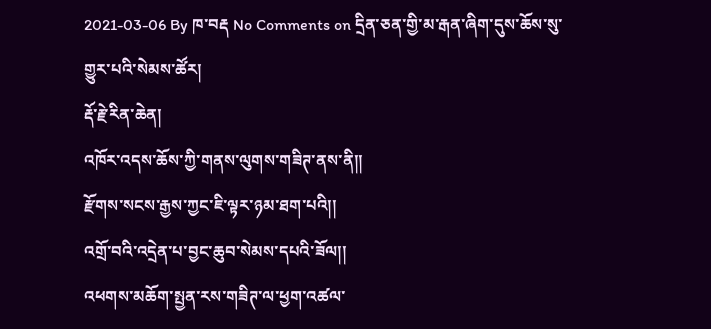2021-03-06 By ཁ་བརྡ No Comments on དྲིན་ཅན་གྱི་མ་རྒན་ཞིག་དུས་ཆོས་སུ་གྱུར་པའི་སེམས་ཚོར།
རྡོ་རྗེ་རིན་ཆེན།
འཁོར་འདས་ཆོས་ཀྱི་གནས་ལུགས་གཟིཊ་ནས་ནི།།
རྫོགས་སངས་རྒྱས་ཀྱང་ཇི་ལྟར་ཉམ་ཐག་པའི།།
འགྲོ་བའི་འདྲེན་པ་བྱང་ཆུབ་སེམས་དཔའི་ཟོལ།།
འཕགས་མཆོག་སྤྱན་རས་གཟིཊ་ལ་ཕྱག་འཚལ་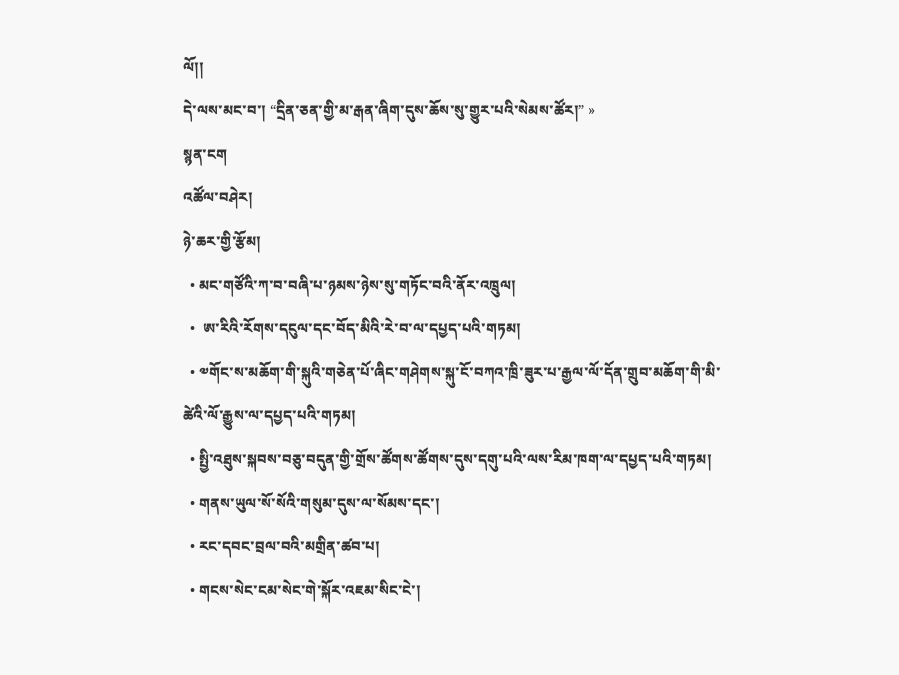ལོ།།
དེ་ལས་མང་བ་། “དྲིན་ཅན་གྱི་མ་རྒན་ཞིག་དུས་ཆོས་སུ་གྱུར་པའི་སེམས་ཚོར།” »
སྙན་ངག
འཚོལ་བཤེར།
ཉེ་ཆར་གྱི་རྩོམ།
  • མང་གཙོའི་ཀ་བ་བཞི་པ་ཉམས་ཉེས་སུ་གཏོང་བའི་ནོར་འཁྲུལ།
  •  ཨ་རིའི་རོགས་དངུལ་དང་བོད་མིའི་རེ་བ་ལ་དཔྱད་པའི་གཏམ།
  • ༧གོང་ས་མཆོག་གི་སྐུའི་གཅེན་པོ་ཞིང་གཤེགས་སྐུ་ངོ་བཀའ་ཁྲི་ཟུར་པ་རྒྱལ་ལོ་དོན་གྲུབ་མཆོག་གི་མི་ཚེའི་ལོ་རྒྱུས་ལ་དཔྱད་པའི་གཏམ།
  • སྤྱི་འཐུས་སྐབས་བཅུ་བདུན་གྱི་གྲོས་ཚོགས་ཚོགས་དུས་དགུ་པའི་ལས་རིམ་ཁག་ལ་དཔྱད་པའི་གཏམ།
  • གནས་ཡུལ་སོ་སོའི་གསུམ་དུས་ལ་སོམས་དང་།
  • རང་དབང་བྲལ་བའི་མགྲིན་ཚབ་པ།
  • གངས་སེང་ངམ་སེང་གེ་སྐོར་འཇམ་སིང་ངེ་།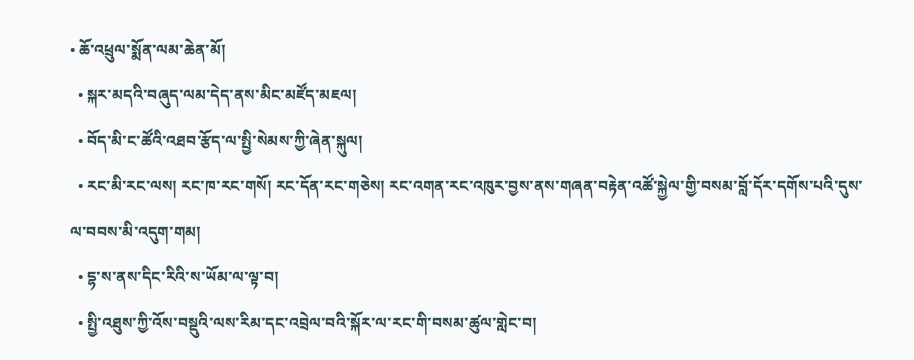• ཆོ་འཕྲུལ་སྨོན་ལམ་ཆེན་མོ།
  • སྐར་མདའི་བཞུད་ལམ་དེད་ནས་མིང་མཛོད་མཇལ།
  • བོད་མི་ང་ཚོའི་འཐབ་རྩོད་ལ་སྤྱི་སེམས་ཀྱི་ཞེན་སྐུལ།
  • རང་མི་རང་ལས། རང་ཁ་རང་གསོ། རང་དོན་རང་གཅེས། རང་འགན་རང་འཁུར་བྱས་ནས་གཞན་བརྟེན་འཚོ་སྐྱེལ་གྱི་བསམ་བློ་དོར་དགོས་པའི་དུས་ལ་བབས་མི་འདུག་གམ།
  • དྷ་ས་ནས་དིང་རིའི་ས་ཡོམ་ལ་ལྟ་བ།
  • སྤྱི་འཐུས་ཀྱི་འོས་བསྡུའི་ལས་རིམ་དང་འབྲེལ་བའི་སྐོར་ལ་རང་གི་བསམ་ཚུལ་གླེང་བ།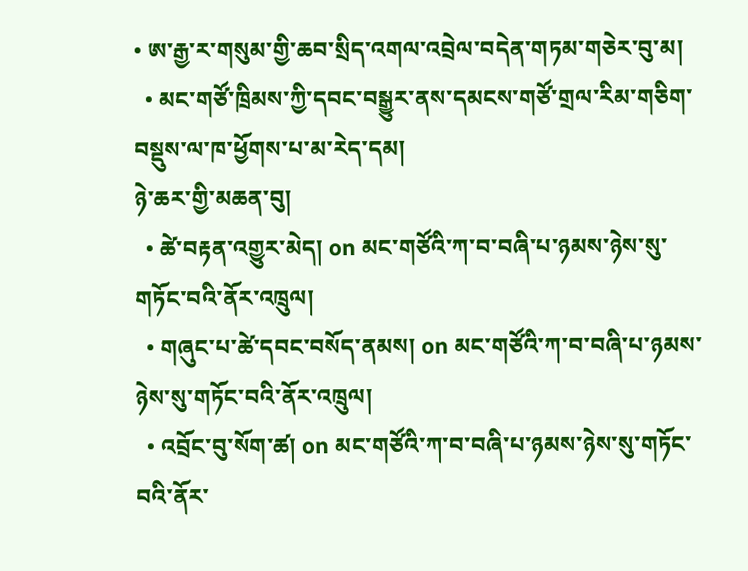• ཨ་རྒྱ་ར་གསུམ་གྱི་ཆབ་སྲིད་འགལ་འབྲེལ་བདེན་གཏམ་གཅེར་བུ་མ།
  • མང་གཙོ་ཁྲིམས་ཀྱི་དབང་བསྒྱུར་ནས་དམངས་གཙོ་གྲལ་རིམ་གཅིག་བསྡུས་ལ་ཁ་ཕྱོགས་པ་མ་རེད་དམ།
ཉེ་ཆར་གྱི་མཆན་བུ།
  • ཚེ་བརྟན་འགྱུར་མེད། on མང་གཙོའི་ཀ་བ་བཞི་པ་ཉམས་ཉེས་སུ་གཏོང་བའི་ནོར་འཁྲུལ།
  • གཞུང་པ་ཚེ་དབང་བསོད་ནམས། on མང་གཙོའི་ཀ་བ་བཞི་པ་ཉམས་ཉེས་སུ་གཏོང་བའི་ནོར་འཁྲུལ།
  • འབྲོང་བུ་སོག་ཚ། on མང་གཙོའི་ཀ་བ་བཞི་པ་ཉམས་ཉེས་སུ་གཏོང་བའི་ནོར་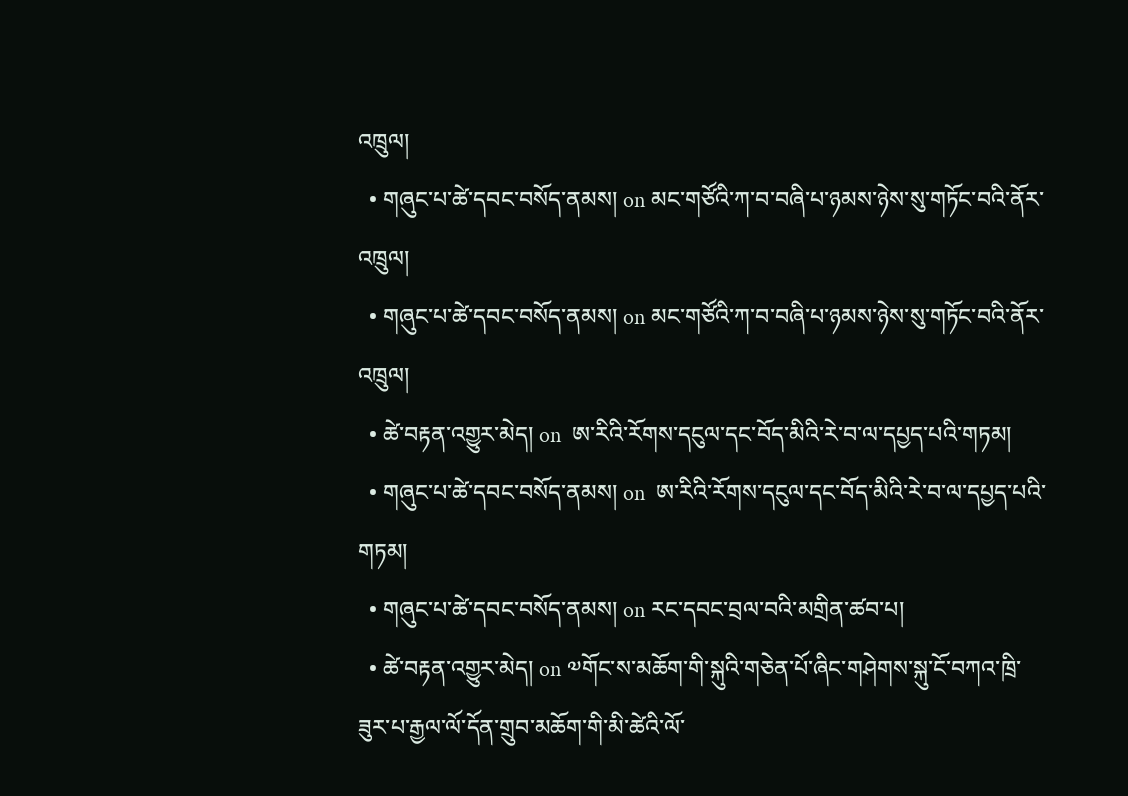འཁྲུལ།
  • གཞུང་པ་ཚེ་དབང་བསོད་ནམས། on མང་གཙོའི་ཀ་བ་བཞི་པ་ཉམས་ཉེས་སུ་གཏོང་བའི་ནོར་འཁྲུལ།
  • གཞུང་པ་ཚེ་དབང་བསོད་ནམས། on མང་གཙོའི་ཀ་བ་བཞི་པ་ཉམས་ཉེས་སུ་གཏོང་བའི་ནོར་འཁྲུལ།
  • ཚེ་བརྟན་འགྱུར་མེད། on  ཨ་རིའི་རོགས་དངུལ་དང་བོད་མིའི་རེ་བ་ལ་དཔྱད་པའི་གཏམ།
  • གཞུང་པ་ཚེ་དབང་བསོད་ནམས། on  ཨ་རིའི་རོགས་དངུལ་དང་བོད་མིའི་རེ་བ་ལ་དཔྱད་པའི་གཏམ།
  • གཞུང་པ་ཚེ་དབང་བསོད་ནམས། on རང་དབང་བྲལ་བའི་མགྲིན་ཚབ་པ།
  • ཚེ་བརྟན་འགྱུར་མེད། on ༧གོང་ས་མཆོག་གི་སྐུའི་གཅེན་པོ་ཞིང་གཤེགས་སྐུ་ངོ་བཀའ་ཁྲི་ཟུར་པ་རྒྱལ་ལོ་དོན་གྲུབ་མཆོག་གི་མི་ཚེའི་ལོ་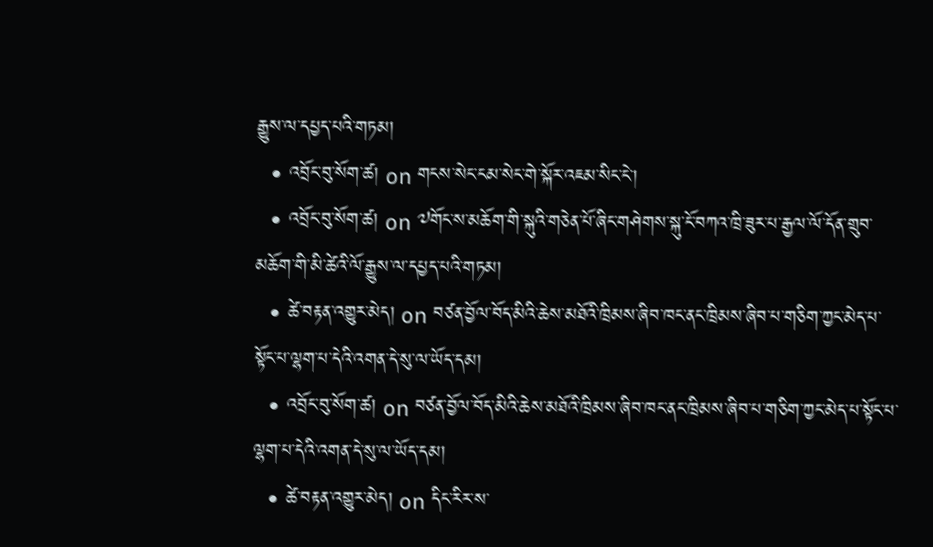རྒྱུས་ལ་དཔྱད་པའི་གཏམ།
  • འབྲོང་བུ་སོག་ཚ། on གངས་སེང་ངམ་སེང་གེ་སྐོར་འཇམ་སིང་ངེ་།
  • འབྲོང་བུ་སོག་ཚ། on ༧གོང་ས་མཆོག་གི་སྐུའི་གཅེན་པོ་ཞིང་གཤེགས་སྐུ་ངོ་བཀའ་ཁྲི་ཟུར་པ་རྒྱལ་ལོ་དོན་གྲུབ་མཆོག་གི་མི་ཚེའི་ལོ་རྒྱུས་ལ་དཔྱད་པའི་གཏམ།
  • ཚེ་བརྟན་འགྱུར་མེད། on བཙན་བྱོལ་བོད་མིའི་ཆེས་མཐོའི་ཁྲིམས་ཞིབ་ཁང་ནང་ཁྲིམས་ཞིབ་པ་གཅིག་ཀྱང་མེད་པ་སྟོང་པ་ལྷག་པ་དེའི་འགན་དེ་སུ་ལ་ཡོད་དམ།
  • འབྲོང་བུ་སོག་ཚ། on བཙན་བྱོལ་བོད་མིའི་ཆེས་མཐོའི་ཁྲིམས་ཞིབ་ཁང་ནང་ཁྲིམས་ཞིབ་པ་གཅིག་ཀྱང་མེད་པ་སྟོང་པ་ལྷག་པ་དེའི་འགན་དེ་སུ་ལ་ཡོད་དམ།
  • ཚེ་བརྟན་འགྱུར་མེད། on དིང་རིར་ས་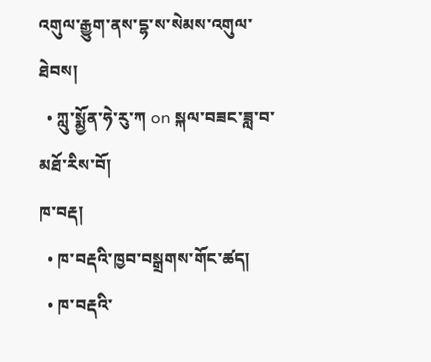འགུལ་རྒྱུག་ནས་དྷ་ས་སེམས་འགུལ་ཐེབས།
  • ཀླུ་སྨྱོན་ཧེ་རུ་ཀ on སྐལ་བཟང་ཟླ་བ་མཐོ་རིས་བོ།
ཁ་བརྡ།
  • ཁ་བརྡའི་ཁྱབ་བསྒྲགས་གོང་ཚད།
  • ཁ་བརྡའི་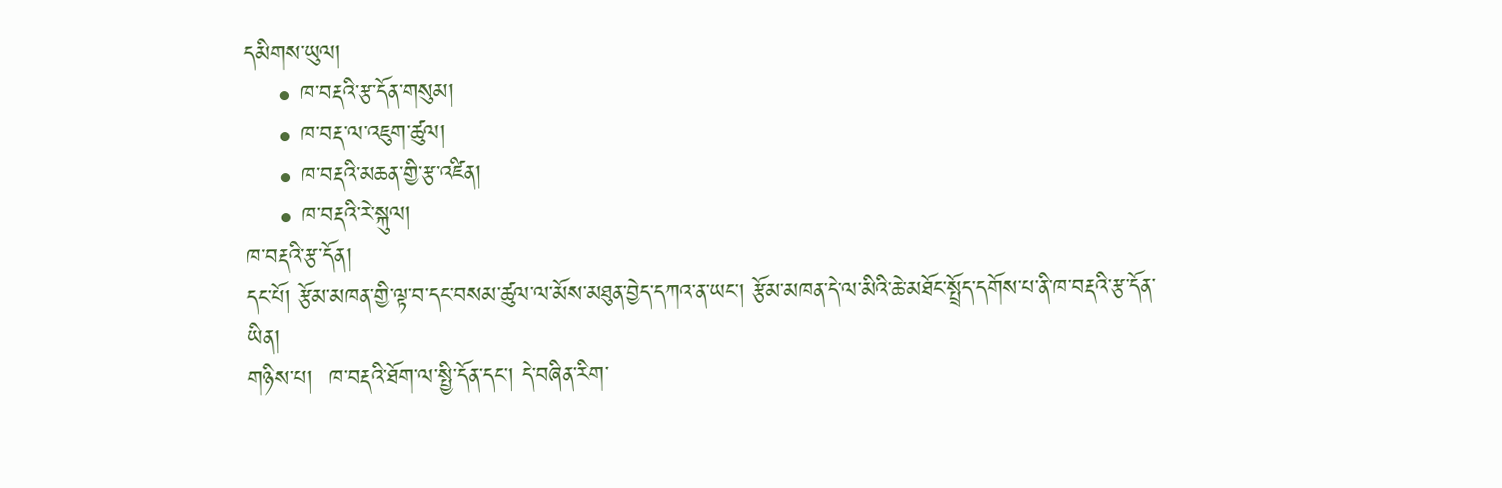དམིགས་ཡུལ།
    • ཁ་བརྡའི་རྩ་དོན་གསུམ།
    • ཁ་བརྡ་ལ་འཇུག་ཚུལ།
    • ཁ་བརྡའི་མཆན་གྱི་རྩ་འཛིན།
    • ཁ་བརྡའི་རེ་སྐུལ།
ཁ་བརྡའི་རྩ་དོན།
དང་པོ། རྩོམ་མཁན་གྱི་ལྟ་བ་དང་བསམ་ཚུལ་ལ་མོས་མཐུན་བྱེད་དཀའ་ན་ཡང་། རྩོམ་མཁན་དེ་ལ་མིའི་ཆེ་མཐོང་སྤྲོད་དགོས་པ་ནི་ཁ་བརྡའི་རྩ་དོན་ཡིན།
གཉིས་པ།  ཁ་བརྡའི་ཐོག་ལ་སྤྱི་དོན་དང་། དེ་བཞིན་རིག་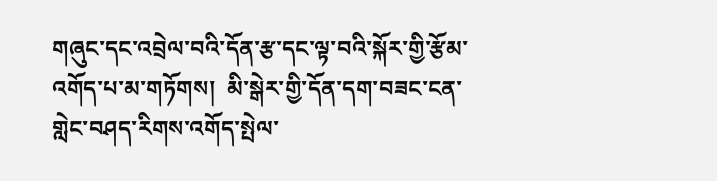གཞུང་དང་འབྲེལ་བའི་དོན་རྩ་དང་ལྟ་བའི་སྐོར་གྱི་རྩོམ་འགོད་པ་མ་གཏོགས།  མི་སྒེར་གྱི་དོན་དག་བཟང་ངན་གླེང་བཤད་རིགས་འགོད་སྤེལ་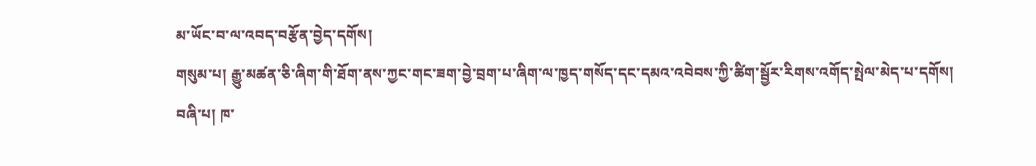མ་ཡོང་བ་ལ་འབད་བརྩོན་བྱེད་དགོས།
གསུམ་པ། རྒྱུ་མཚན་ཅི་ཞིག་གི་ཐོག་ནས་ཀྱང་གང་ཟག་བྱེ་བྲག་པ་ཞིག་ལ་ཁྱད་གསོད་དང་དམའ་འབེབས་ཀྱི་ཚིག་སྦྱོར་རིགས་འགོད་སྤེལ་མེད་པ་དགོས།
བཞི་པ། ཁ་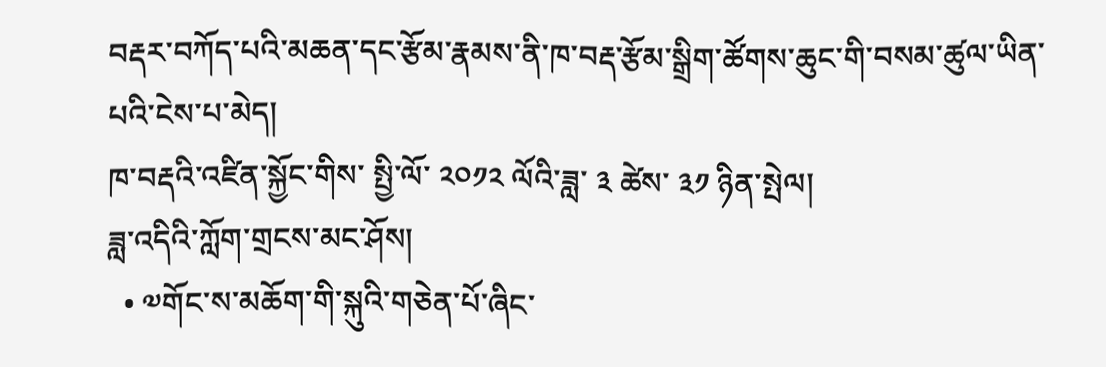བརྡར་བཀོད་པའི་མཆན་དང་རྩོམ་རྣམས་ནི་ཁ་བརྡ་རྩོམ་སྒྲིག་ཚོགས་ཆུང་གི་བསམ་ཚུལ་ཡིན་པའི་ངེས་པ་མེད།
ཁ་བརྡའི་འཛིན་སྐྱོང་གིས་ སྤྱི་ལོ་ ༢༠༡༢ ལོའི་ཟླ་ ༣ ཚེས་ ༣༡ ཉིན་སྤེལ།
ཟླ་འདིའི་ཀློག་གྲངས་མང་ཤོས།
  • ༧གོང་ས་མཆོག་གི་སྐུའི་གཅེན་པོ་ཞིང་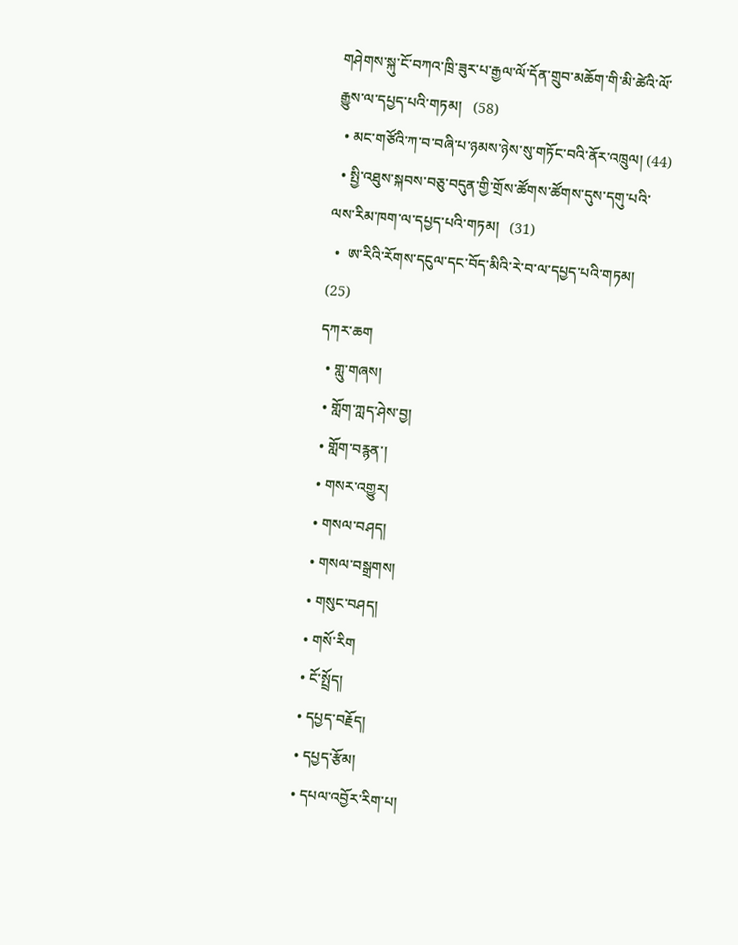གཤེགས་སྐུ་ངོ་བཀའ་ཁྲི་ཟུར་པ་རྒྱལ་ལོ་དོན་གྲུབ་མཆོག་གི་མི་ཚེའི་ལོ་རྒྱུས་ལ་དཔྱད་པའི་གཏམ།   (58)
  • མང་གཙོའི་ཀ་བ་བཞི་པ་ཉམས་ཉེས་སུ་གཏོང་བའི་ནོར་འཁྲུལ། (44)
  • སྤྱི་འཐུས་སྐབས་བཅུ་བདུན་གྱི་གྲོས་ཚོགས་ཚོགས་དུས་དགུ་པའི་ལས་རིམ་ཁག་ལ་དཔྱད་པའི་གཏམ།   (31)
  •  ཨ་རིའི་རོགས་དངུལ་དང་བོད་མིའི་རེ་བ་ལ་དཔྱད་པའི་གཏམ། (25)
དཀར་ཆག
  • གླུ་གཞས།
  • གློག་ཀླད་ཤེས་བྱ།
  • གློག་བརྙན་།
  • གསར་འགྱུར།
  • གསལ་བཤད།
  • གསལ་བསྒྲགས།
  • གསུང་བཤད།
  • གསོ་རིག
  • ངོ་སྤྲོད།
  • དཔྱད་བརྗོད།
  • དཔྱད་རྩོམ།
  • དཔལ་འབྱོར་རིག་པ།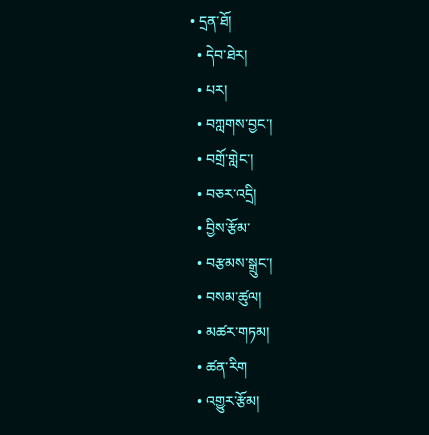• དྲན་ཐོ།
  • དེབ་ཐེར།
  • པར།
  • བཀླགས་བྱང་།
  • བགྲོ་གླེང་།
  • བཅར་འདྲི།
  • བྱིས་རྩོམ་
  • བརྩམས་སྒྲུང་།
  • བསམ་ཚུལ།
  • མཚར་གཏམ།
  • ཚན་རིག
  • འགྱུར་རྩོམ།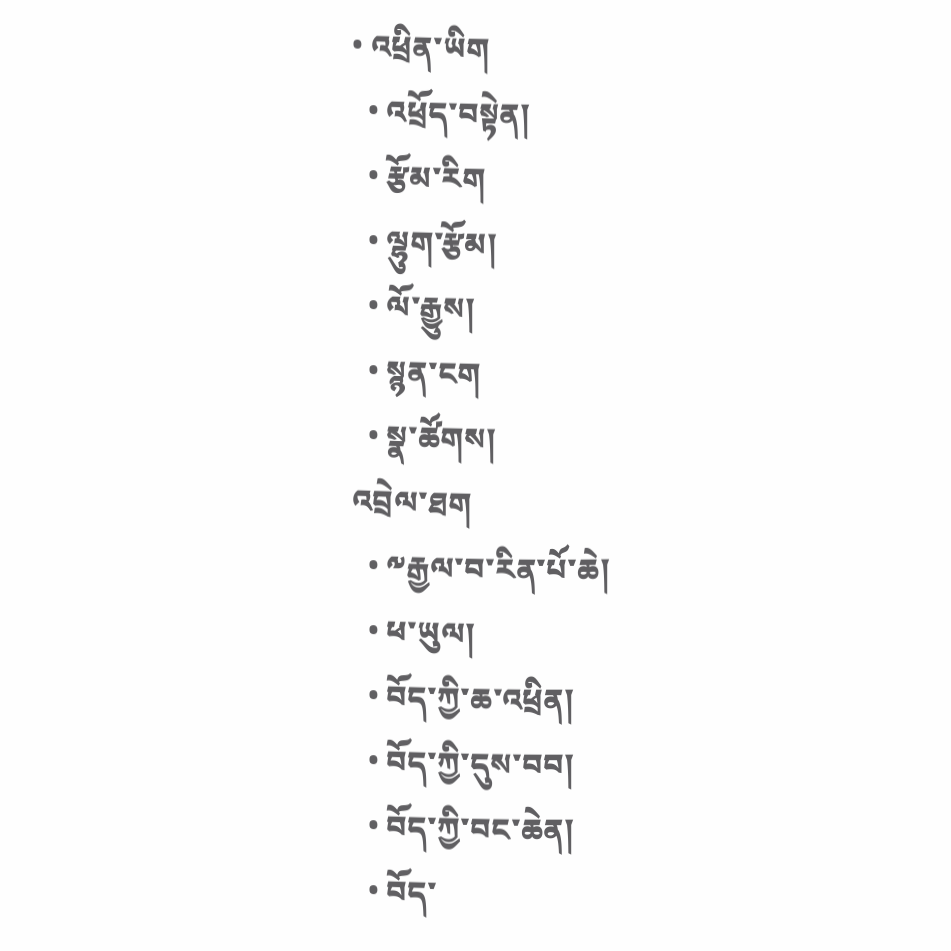• འཕྲིན་ཡིག
  • འཕྲོད་བསྟེན།
  • རྩོམ་རིག
  • ལྷུག་རྩོམ།
  • ལོ་རྒྱུས།
  • སྙན་ངག
  • སྣ་ཚོགས།
འབྲེལ་ཐག
  • ༸རྒྱལ་བ་རིན་པོ་ཆེ།
  • ཕ་ཡུལ།
  • བོད་ཀྱི་ཆ་འཕྲིན།
  • བོད་ཀྱི་དུས་བབ།
  • བོད་ཀྱི་བང་ཆེན།
  • བོད་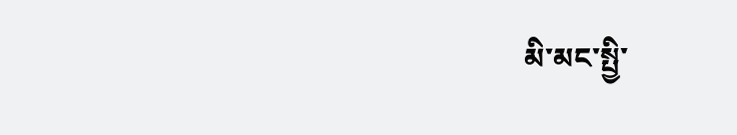མི་མང་སྤྱི་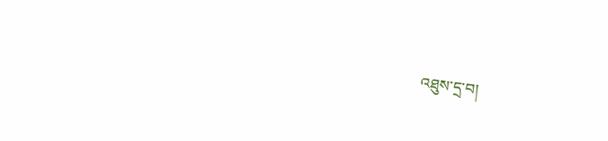འཐུས་དྲ་བ།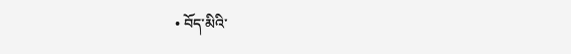• བོད་མིའི་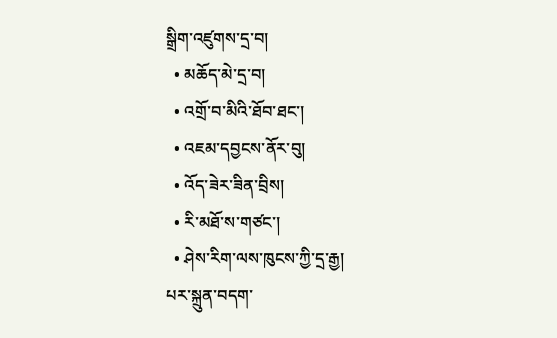སྒྲིག་འཛུགས་དྲ་བ།
  • མཆོད་མེ་དྲ་བ།
  • འགྲོ་བ་མིའི་ཐོབ་ཐང་།
  • འཇམ་དབྱངས་ནོར་བུ།
  • འོད་ཟེར་ཟིན་བྲིས།
  • རི་མཐོ་ས་གཙང་།
  • ཤེས་རིག་ལས་ཁུངས་ཀྱི་དྲ་རྒྱ།
པར་སྐྲུན་བདག་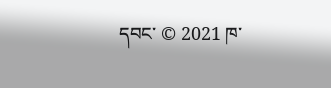དབང་ © 2021 ཁ་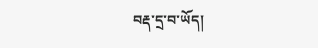བརྡ་དྲ་བ་ཡོད།